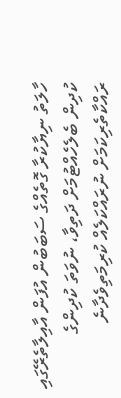ހާލަތު ނިޔާކުރާ ގޮތެއްގެ ސަބަބުން އުފަން އާއިލާތެރޭގައި ކުދިން ބެލެހެއްޓުމަށް ދަތިވާ، ނުވަތަ ކުދިންގެ ރައްކާތެރިކަމަށް ނުރައްކަލެއް ކުރިމަތިވެދާނެ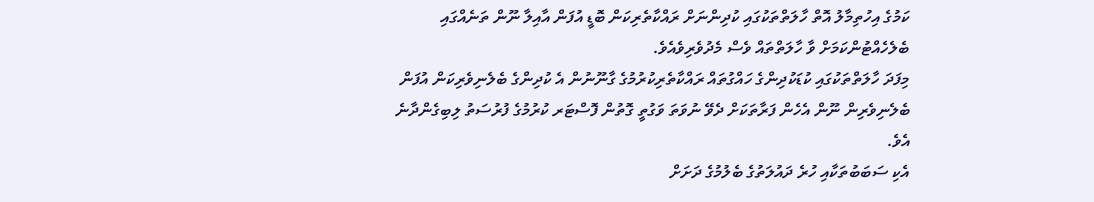ކަމުގެ އިހުތިމާލު އޮތް ހާލަތްތަކުގައި ކުދިންނަށް ރައްކާތެރިކަން ބޮޑީ އުފަން އާއިލާ ނޫން ތަނެއްގައި ބެލެހެއްޓުންކަމަށް ވާ ހާލަތްތައް ވެސް މެދުވެރިވެއެވެ.
މިފަދަ ހާލަތްތަކުގައި ކުޑަކުދިންގެ ހައްގުތައް ރައްކާތެރިކުރުމުގެ ގާނޫނުން އެ ކުދިންގެ ބެލެނިވެރިކަން އުފަން ބެލެނިވެރިން ނޫން އެހެން ފަރާތަކަށް ދެވޭ ނުވަތަ ވަގުތީ ގޮތުން ފޮސްޓަރ ކުރުމުގެ ފުރުސަތު ލިބިގެންދާނެ އެވެ.
އެކި ސަބަބުތަކާއި ހުރެ ދައުލަތުގެ ބެލުމުގެ ދަށަށް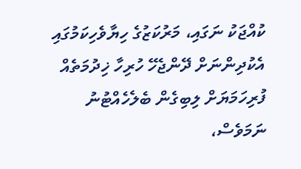ކުއްޖަކު ނަގައި، މަރުކަޒުގެ ހިޔާވެހިކަމުގައި އެކުދިންނަށް ދޭންޖެހޭ ހުރިހާ ޚިދުމަތެއް ފުރިހަމަޔަށް ލިބިގެން ބެލެހެއްޓުނު ނަމަވެސް،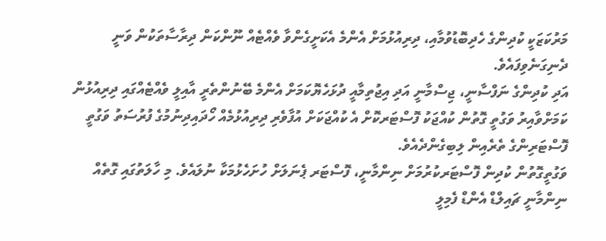މަރުކަޒަކީ ކުދިންގެ ހެދިބޮޑުވުމާއި، ދިރިއުޅުމަށް އެންމެ އެކަށީގެންވާ ވެއްޓެއް ނޫންކަން ދިރާސާތަކުން ވަނީ ދެނިގަނެވިފައެވެ.
އަދި ކުދިންގެ ނަފްސާނީ، ޖިސްމާނީ އަދި އިޖުތިމާއީ ދުޅަހެޔޮކަމަށް އެންމެ ބޭނުންތެރީ އާއިލީ ވެއްޓެއްގައި ދިރިއުޅުން ކަމަށްވާއިރު ވަގުތީ ގޮތުން ކުއްޖަކު ފޮސްޓަރކޮށް އެ ކުއްޖަކަށް އުފާވެރި ދިރިއުޅުމެއް ހޯދައިދިނުމުގެ ފުރުސަތު ވަގުތީ ފޮސްޓަރިންގެ ތެރެއިން ލިބިގެންދެއެވެ.
ވަގުތީގޮތުން ކުދިން ފޮސްޓަރކުރުމަށް ނިންމާނީ، ފޮސްޓަރ ޕެނަލަށް ހުށަހެޅުމަކާ ނުލައެވެ. މި ހާލަތުގައި ގޮތެއް ނިންމާނީ ޗައިލްޑް އެންޑް ފެމިލީ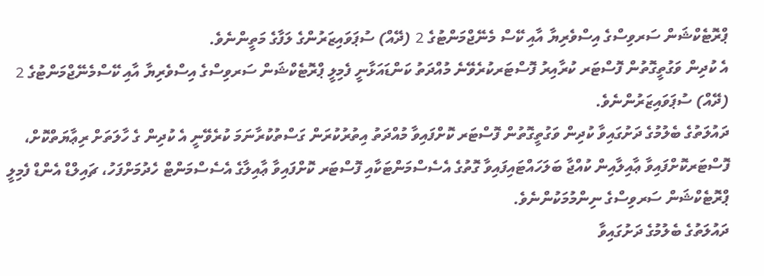ޕްރޮޓެކްޝަން ސަރވިސްގެ އިސްވެރިޔާ އާއި ކޭސް މެނޭޖްމަންޓުގެ 2 (ދޭއް) ސުޕަވައިޒަރުންގެ ލަފާގެ މަތީންނެވެ.
އެ ކުދިން ވަގުތީގޮތުން ފޮސްޓަރ ކުރާއިރު ފޮސްޓަރކުރެވޭނެ މުއްދަތު ކަންޑައަޅާނީ ފެމިލީ ޕްރޮޓެކްޝަން ސަރވިސްގެ އިސްވެރިޔާ އާއި ކޭސްމެނޭޖްމަންޓުގެ 2 (ދޭއް) ސުޕަވައިޒަރުންނެވެ.
ދައުލަތުގެ ބެލުމުގެ ދަށުގައިވާ ކުދިން ވަގުތީގޮތުން ފޮސްޓަރ ކޮށްފައިވާ މުއްދަތު އިތުރުކުރަން ގަސްތުކުރާނަމަ ކުރެވޭނީ އެ ކުދިން ގެ ހާލަތަށް ރިޢާޔަތްކޮށް، ފޮސްޓަރކޮށްފައިވާ ޢާއިލާއިން ކުއްޖާ ބަލަހައްޓައިފައިވާ ގޮތުގެ އެސެސްމަންޓަކާއި ފޮސްޓަރ ކޮށްފައިވާ ޢާއިލާގެ އެސެސްމަންޓް ހެދުމަށްފަހު، ޗައިލްޑް އެންޑް ފެމިލީ ޕްރޮޓެކްޝަން ސަރވިސްގެ ނިންމުމަކުންނެވެ.
ދައުލަތުގެ ބެލުމުގެ ދަށުގައިވާ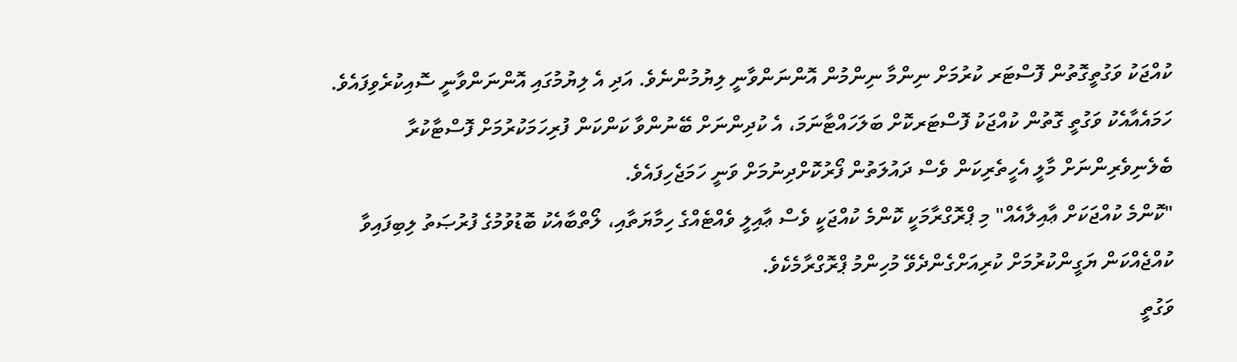ކުއްޖަކު ވަގުތީގޮތުން ފޮސްޓަރ ކުރުމަށް ނިންމާ ނިންމުން އޮންނަންވާނީ ލިޔުމުންނެވެ. އަދި އެ ލިޔުމުގައި އޮންނަންވާނީ ސޮއިކުރެވިފައެވެ. ހަމައެއާއެކު ވަގުތީ ގޮތުން ކުއްޖަކު ފޮސްޓަރކޮށް ބަލަހައްޓާނަމަ، އެ ކުދިންނަށް ބޭނުންވާ ކަންކަން ފުރިހަމަކުރުމަށް ފޮސްޓާކުރާ ބެލެނިވެރިންނަށް މާލީ އެހީތެރިކަން ވެސް ދައުލަތުން ފޯރުކޮށްދިނުމަށް ވަނީ ހަމަޖެހިފައެވެ.
"ކޮންމެ ކުއްޖަކަށް ޢާއިލާއެއް" މި ޕްރޮގްރާމަކީ ކޮންމެ ކުއްޖަކީ ވެސް ޢާއިލީ ވެއްޓެއްގެ ހިމާޔަތާއި، ލޯތްބާއެކު ބޮޑުވުމުގެ ފުރުޞަތު ލިބިފައިވާ ކުއްޖެއްކަން ޔަގީންކުރުމަށް ކުރިއަށްގެންދެވޭ މުހިންމު ޕްރޮގްރާމެކެވެ.
ވަގުތީ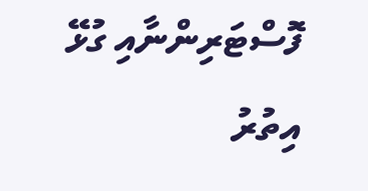ފޮސްޓަރިންނާއި ގުޅޭ އިތުރު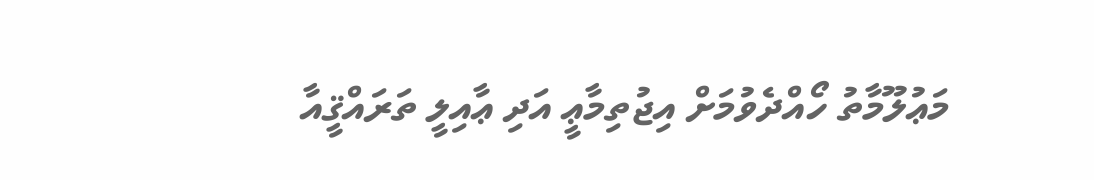މަޢުލޫމާތު ހޯއްދެވުމަށް އިޖުތިމާޢީ އަދި ޢާއިލީ ތަރައްޤީއާ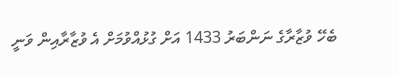ބެހޭ ވުޒާރާގެ ނަންބަރު 1433 އަށް ގުޅުއްވުމަށް އެ ވުޒާރާއިން ވަނީ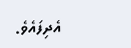އެދިފައެވެ.